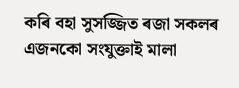কৰি বহা সুসজ্জিত ৰজা সকলৰ এজনকো সংযুক্তাই মালা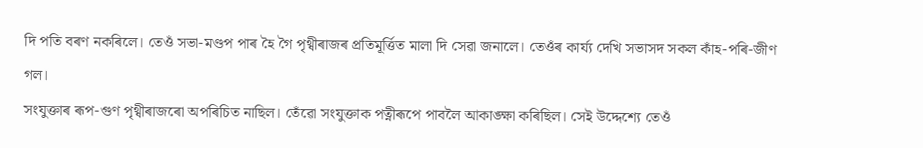দি পতি বৰণ নকৰিলে। তেওঁ সভা-মণ্ডপ পাৰ হৈ গৈ পৃথ্বীৰাজৰ প্ৰতিমূৰ্ত্তিত মালা দি সেৱা জনালে। তেওঁৰ কাৰ্য্য দেখি সভাসদ সকল কাঁহ-পৰি-জীণ গল।
সংযুক্তাৰ ৰূপ-গুণ পৃথ্বীৰাজৰো অপৰিচিত নাছিল। তেঁৱো সংযুক্তাক পত্নীৰূপে পাবলৈ আকাঙ্ক্ষা কৰিছিল। সেই উদ্দেশ্যে তেওঁ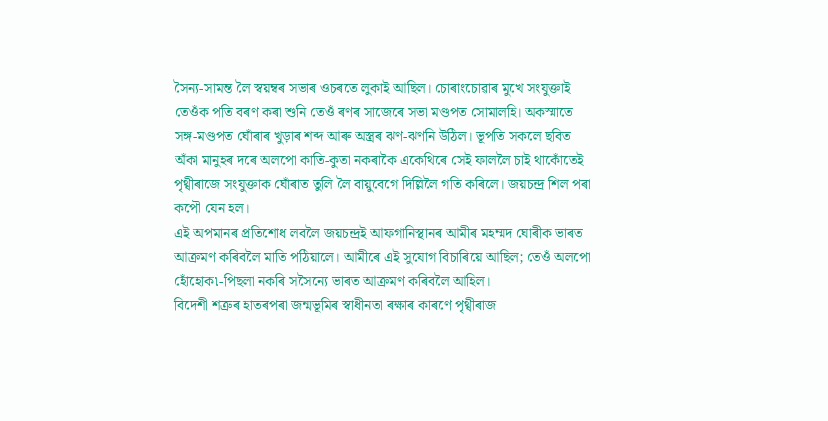সৈন্য-সামন্ত লৈ স্বয়ম্বৰ সভাৰ ওচৰতে লুকাই আছিল। চোৰাংচোৱাৰ মুখে সংযুক্তাই তেওঁক পতি বৰণ কৰা শুনি তেওঁ ৰণৰ সাজেৰে সভা মণ্ডপত সোমালহি। অকস্মাতে সঙ্গ-মণ্ডপত ঘোঁৰাৰ খুড়াৰ শব্দ আৰু অস্ত্ৰৰ ঝণ-ঝণনি উঠিল। ভূপতি সকলে ছবিত অঁকা মানুহৰ দৰে অলপো কাতি-কুতা নকৰাকৈ একেথিৰে সেই ফাললৈ চাই থাকোঁতেই পৃথ্বীৰাজে সংযুক্তাক ঘোঁৰাত তুলি লৈ বায়ুবেগে দিল্লিলৈ গতি কৰিলে। জয়চন্দ্ৰ শিল পৰা কপৌ যেন হল।
এই অপমানৰ প্ৰতিশোধ লবলৈ জয়চন্দ্ৰই আফগানিস্থানৰ আমীৰ মহম্মদ ঘোৰীক ভাৰত আক্ৰমণ কৰিবলৈ মাতি পঠিয়ালে। আমীৰে এই সুযোগ বিচাৰিয়ে আছিল; তেওঁ অলপো হোঁহোক৷-পিছলা নকৰি সসৈন্যে ভাৰত আক্ৰমণ কৰিবলৈ আহিল।
বিদেশী শত্ৰুৰ হাতৰপৰা জন্মভূমিৰ স্বাধীনতা ৰক্ষাৰ কাৰণে পৃথ্বীৰাজ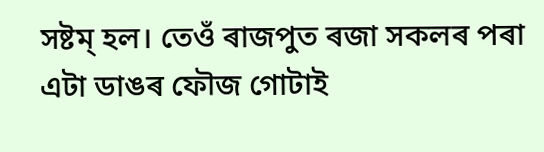সষ্টম্ হল। তেওঁ ৰাজপুত ৰজা সকলৰ পৰা এটা ডাঙৰ ফৌজ গোটাই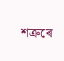শত্ৰুৰে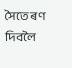সৈতে ৰণ দিবলৈ